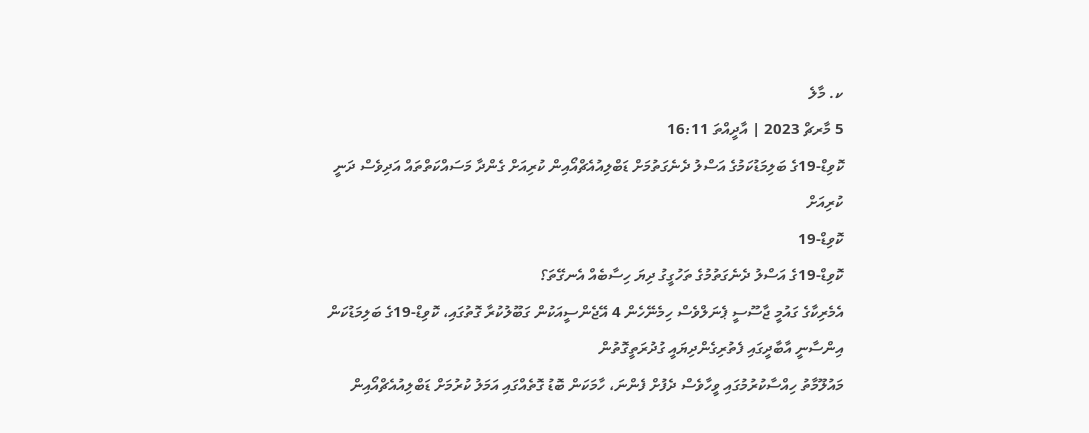ކ. މާލެ
5 މާރޗް 2023 | އާދީއްތަ 16:11
ކޮވިޑް-19ގެ ބަލިމަޑުކަމުގެ އަސްލު ދެނެގަތުމަށް ޑަބްލިއުއެޗްއޯއިން ކުރިއަށް ގެންދާ މަސައްކަތްތައް އަދިވެސް ދަނީ ކުރިއަށް
ކޮވިޑް-19
ކޮވިޑް-19ގެ އަސްލު ދެނެގަތުމުގެ ތަހުގީގު ދިޔަ ހިސާބެއް އެނގޭތަ؟
އެމެރިކާގެ ގައުމީ ޖާސޫސީ ޕެނަލްވެސް ހިމެނޭހެން 4 އޭޖެންސީއަކުން ގަބޫލުކުރާ ގޮތުގައި، ކޮވިޑް-19ގެ ބަލިމަޑުކަން އިންސާނީ އާބާދީގައި ފެތުރިގެންދިޔައީ ގުދުރަތީގޮތުން
މައުލޫމާތު ހިއްސާކުރުމުގައި ވީހާވެސް ދެފުށް ފެންނަ، ހާމަކަން ބޮޑު ގޮތެއްގައި އަމަލު ކުރުމަށް ޑަބްލިއުއެޗްއޯއިން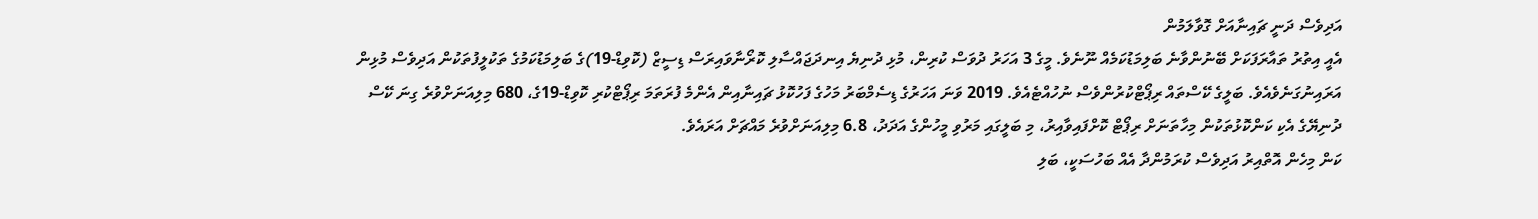އަދިވެސް ދަނީ ޗައިނާއަށް ގޮވާލަމުން
އެއީ އިތުރު ތައާރަފަކަށް ބޭނުންވާނެ ބަލިމަޑުކަމެއް ނޫނެވެ. މީގެ 3 އަހަރު ދުވަސް ކުރިން، މުޅި ދުނިޔެ އިނދަޖައްސާލި ކޮރޯނާވައިރަސް ޑިސީޒް (ކޮވިޑް-19)ގެ ބަލިމަޑުކަމުގެ ތަކުލީފުތަކުން އަދިވެސް މުޅިން އަރައިނުގަނެވެއެވެ. ބަލީގެ ކޭސްތައް ރިޕޯޓްކުރުންވެސް ނުހުއްޓެއެވެ. 2019 ވަނަ އަހަރުގެ ޑިސެމްބަރު މަހުގެ ފަހުކޮޅު ޗައިނާއިން އެންމެ ފުރަތަމަ ރިޕޯޓްކުރި ކޮވިޑް-19ގެ، 680 މިލިއަނަށްވުރެ ގިނަ ކޭސް ދުނިޔޭގެ އެކި ކަންކޮޅުތަކުން މިހާތަނަށް ރިޕޯޓް ކޮށްފައިވާއިރު، މި ބަލީގައި މަރުވި މީހުންގެ އަދަދު، 6.8 މިލިއަނަށްވުރެ މައްޗަށް އަރައެވެ.
ކަން މިހެން އޮތްއިރު އަދިވެސް ކުރަމުންދާ އެއް ބަހުސަކީ، ބަލި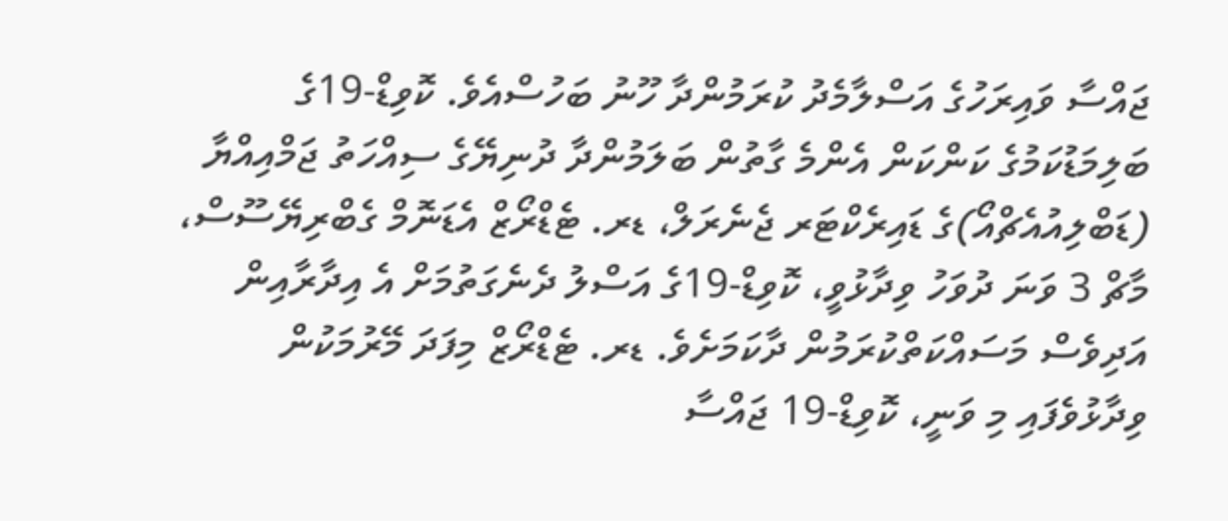ޖައްސާ ވައިރަހުގެ އަސްލާމެދު ކުރަމުންދާ ހޫނު ބަހުސްއެވެ. ކޮވިޑް-19ގެ ބަލިމަޑުކަމުގެ ކަންކަން އެންމެ ގާތުން ބަލަމުންދާ ދުނިޔޭގެ ސިއްހަތު ޖަމްއިއްޔާ (ޑަބްލިއުއެޗްއޯ)ގެ ޑައިރެކްޓަރ ޖެނެރަލް، ޑރ. ޓެޑްރޯޒް އެޑަނޮމް ގެބްރިޔޭސޫސް، މާޗް 3 ވަނަ ދުވަހު ވިދާޅުވީ، ކޮވިޑް-19ގެ އަސްލު ދެނެގަތުމަށް އެ އިދާރާއިން އަދިވެސް މަސައްކަތްކުރަމުން ދާކަމަށެވެ. ޑރ. ޓެޑްރޯޒް މިފަދަ މޭރުމަކުން ވިދާޅުވެފައި މި ވަނީ، ކޮވިޑް-19 ޖައްސާ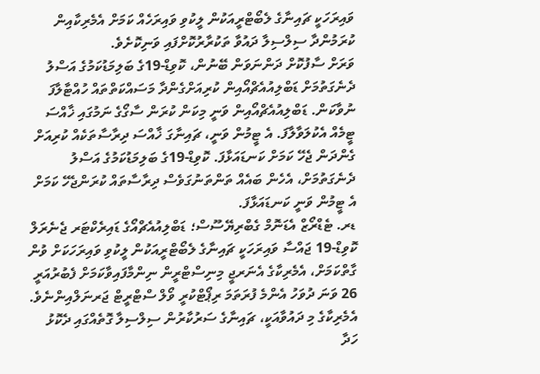ވައިރަހަކީ ޗައިނާގެ ލެބޯޓްރީއަކުން ލީކުވި ވައިރަހެއް ކަމަށް އެމެރިކާއިން ކުރަމުންދާ ސިލްސިލާ ދައުވާ ތަކުރާރުކޮށްފައި ވަނިކޮށެވެ.
ވަރަށް ސާފުކޮށް ދަންނަވަން ބޭނުން، ކޮވިޑް-19ގެ ބަލިމަޑުކަމުގެ އަސްލު ދެނެގަތުމަށް ޑަބްލިއުއެޗްއޯއިން ކުރިއަށްގެންދާ މަސައްކަތްތައް ހުއްޓާލާފަ ނުވާކަން. ޑަބްލިއުއެޗްއޯއިން ވަނީ މިކަން ކުރަން ސާގޯގެ ނަމުގައި ޚާއްސަ ޓީމެއް އެކުލަވާލާފަ. އެ ޓީމުން ވަނީ، ޗައިނާގަ ޚާއްސަ ދިރާސާތަކެއް ކުރިއަށް ގެންދަން ޖެހޭ ކަމަށް ކަނޑައަޅާފަ. ކޮވިޑް-19ގެ ބަލިމަޑުކަމުގެ އަސްލު ދެނެގަތުމަށް، އެހެން ބައެއް ތަންތަނުގަވެސް ދިރާސާތައް ކުރަންޖެހޭ ކަމަށް އެ ޓީމުން ވަނީ ކަނޑައަޅާފަ.
ޑރ. ޓެޑްރޯޒް އެޑަނޮމް ގެބްރިޔޭސޫސް؛ ޑަބްލިއުއެޗްއޯގެ ޑައިރެކްޓަރ ޖެނެރަލް
ކޮވިޑް-19 ޖައްސާ ވައިރަހަކީ ޗައިނާގެ ލެބޯޓްރީއަކުން ލީކުވި ވައިރަހަކަށް ވުން ގާތްކަމަށް، އެމެރިކާގެ އެނަރޖީ މިނިސްޓްރީން ނިންމާފައިވާކަމަށް ފެބުރުއަރީ 26 ވަނަ ދުވަހު އެންމެ ފުރަތަމަ ރިޕޯޓްކުރީ ވޯލް ސްޓްރީޓް ޖަރނަލްއިންނެވެ. އެމެރިކާގެ މި ދައުވާއަކީ، ޗައިނާގެ ސަރުކާރުން ސިލްސިލާ ގޮތެއްގައި ދެކޮޅު ހަދާ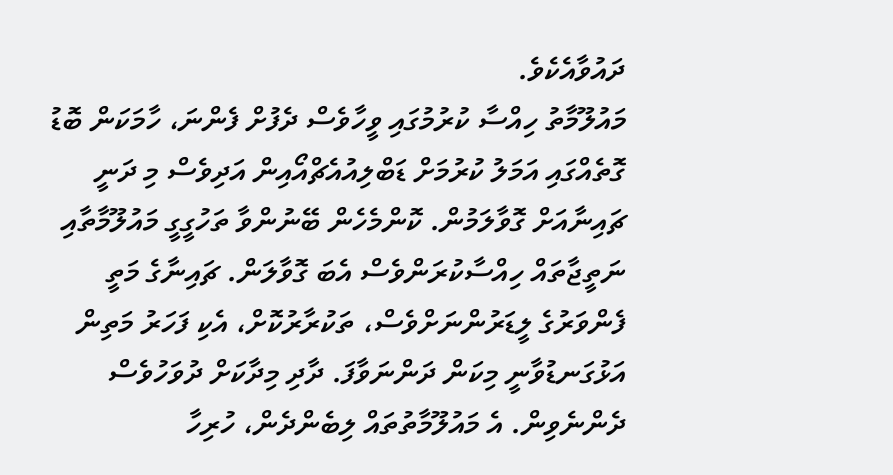ދައުވާއެކެވެ.
މައުލޫމާތު ހިއްސާ ކުރުމުގައި ވީހާވެސް ދެފުށް ފެންނަ، ހާމަކަން ބޮޑު ގޮތެއްގައި އަމަލު ކުރުމަށް ޑަބްލިއުއެޗްއޯއިން އަދިވެސް މި ދަނީ ޗައިނާއަށް ގޮވާލަމުން. ކޮންމެހެން ބޭނުންވާ ތަހުގީގީ މައުލޫމާތާއި ނަތީޖާތައް ހިއްސާކުރަންވެސް އެބަ ގޮވާލަން. ޗައިނާގެ މަތީ ފެންވަރުގެ ލީޑަރުންނަށްވެސް، ތަކުރާރުކޮށް، އެކި ފަހަރު މަތިން އަޅުގަނޑުވާނީ މިކަން ދަންނަވާފަ. ދާދި މިދާކަށް ދުވަހުވެސް ދެންނެވިން. އެ މައުލޫމާތުތައް ލިބެންދެން، ހުރިހާ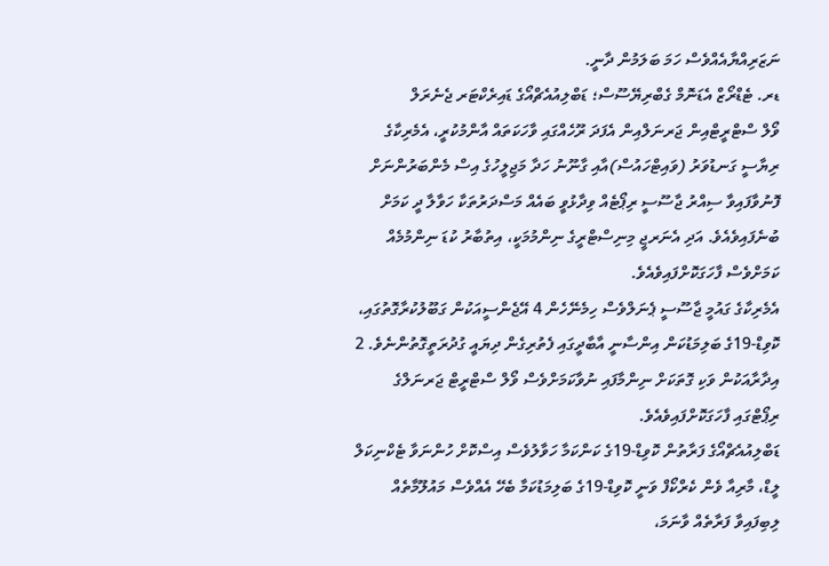ނަޒަރިއްޔާއެއްވެސް ހަމަ ބަލަމުން ދާނީ.
ޑރ. ޓެޑްރޯޒް އެޑަނޮމް ގެބްރިޔޭސޫސް؛ ޑަބްލިއުއެޗްއޯގެ ޑައިރެކްޓަރ ޖެނެރަލް
ވޯލް ސްޓްރީޓްއިން ޖަރނަލްއިން އެފަދަ ރޫހެއްގައި ވާހަކަތައް އާންމުކުރީ، އެމެރިކާގެ ރިޔާސީ ގަނޑުވަރު (ވައިޓްހައުސް)އާއި ގާނޫނު ހަދާ މަޖިލީހުގެ އިސް މެންބަރުންނަށް ފޮނުވާފައިވާ ސިއްރު ޖާސޫސީ ރިޕޯޓެއް ވިދާޅުވީ ބައެއް މަސްދަރުތަކާ ހަވާލާ ދީ ކަމަށް ބުނެފައިވެއެވެ. އަދި އެނަރޖީ މިނިސްޓްރީގެ ނިންމުމަކީ، އިތުބާރު ކުޑަ ނިންމުމެއް ކަމަށްވެސް ފާހަގަކޮށްފައިވެއެވެ.
އެމެރިކާގެ ގައުމީ ޖާސޫސީ ޕެނަލްވެސް ހިމެނޭހެން 4 އޭޖެންސީއަކުން ގަބޫލުކުރާގޮތުގައި، ކޮވިޑް-19ގެ ބަލިމަޑުކަން އިންސާނީ އާބާދީގައި ފެތުރިގެން ދިޔައީ ގުދުރަތީގޮތުންނެވެ. 2 އިދާރާއަކުން ވަކި ގޮތަކަށް ނިންމާފައި ނުވާކަމަށްވެސް ވޯލް ސްޓްރީޓް ޖަރނަލްގެ ރިޕޯޓްގައި ފާހަގަކޮށްފައިވެއެވެ.
ޑަބްލިއުއެޗްއޯގެ ފަރާތުން ކޮވިޑް-19ގެ ކަންކަމާ ހަވާލުވެސް އިސްކޮށް ހުންނަވާ ޓެކްނިކަލް ލީޑް، މާރިއާ ވެން ކެރްކޯފް ވަނީ ކޮވިޑް-19ގެ ބަލިމަޑުކަމާ ބެހޭ އެއްވެސް މައުލޫމާތެއް ލިބިފައިވާ ފަރާތެއް ވާނަމަ،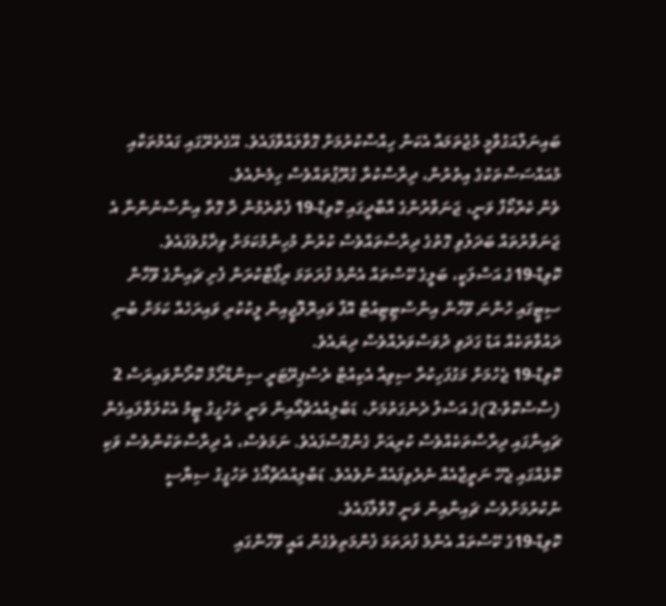ބައިނަލްއަގުވާމީ މުޖުތަމައާ އެކަން ހިއްސާކުރުމަށް ގޮވާލައްވާފައެވެ. އޭގެތެރޭގައި ގައުމުތަކާއި މުއައްސަސާތަކުގެ އިތުރުން، ދިރާސާކުރާ ގުރޫޕުތައްވެސް ހިމެނެއެވެ.
ވެން ކެރްކޯފް ވަނީ، ޖަނަވާރުންގެ އާބާދީގައި ކޮވިޑް-19 ފެތުރެމުން ދާ ގޮތާ އިންސާނުންނާ އެ ޖަނަވާރުތައް ބަދަލުވި ގޮތުގެ ދިރާސާތައްވެސް ކުރުން މުހިންމުކަމަށް ވިދާޅުވެފައެވެ.
ކޮވިޑް-19ގެ އަސްލަކީ، ބަލީގެ ކޭސްތައް އެންމެ ފުރަތަމަ ރިޕޯޓްކުރަން ފެށި ޗައިނާގެ ވޫހާން ސިޓީގައި ހުންނަ ވޫހާން އިންސްޓިޓިއުޓް އޮފް ވައިރޮލޮޖީއިން ލީކުކުރި ވައިރަހެއް ކަމަށް ބުނި ދައުވާތަކެއް އަޑު ގަދަވި ދުވަސްވަރެއްވެސް ދިޔައެވެ.
ކޮވިޑް-19 ޖެހުމަށް މަގުފަހިކުރާ ސިވިއާ އެކިއުޓް ރެސްޕިރޭޓަރީ ސިންޑްރޯމް ކޮރޯނާވައިރަސް 2 (ސާސްކޮވް-2)ގެ އަސްލު ދެނެގަތުމަށް، ޑަބްލިއުއެޗްއޯއިން ވަނީ ތަހުގީގު ޓީމު އެކުލަވާލައިގެން ޗައިނާގައި ދިރާސާތަކެއްވެސް ކުރިއަށް ގެންގޮސްފައެވެ. ނަމަވެސް، އެ ދިރާސާތަކުންވެސް ވަކި ކޮޅެއްގައި ޖެހޭ ނަތީޖާއެއް ނެރެވިފައެއް ނުވެއެވެ. ޑަބްލިއުއެޗްއޯގެ ތަހުގީގު ސިޔާސީ ނުކުރުމަށްވެސް ޗައިނާއިން ވަނީ ގޮވާލާފައެވެ.
ކޮވިޑް-19ގެ ކޭސްތައް އެންމެ ފުރަތަމަ ފެންމަތިވެގެން އައީ ވޫހާންގައި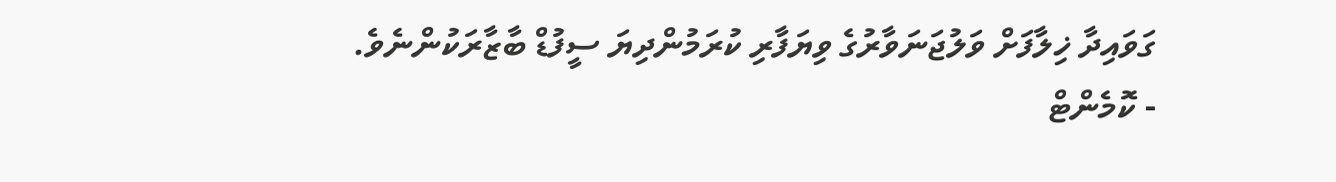ގަވައިދާ ޚިލާފަށް ވަލުޖަނަވާރުގެ ވިޔަފާރި ކުރަމުންދިޔަ ސީފުޑް ބާޒާރަކުންނެވެ.
- ކޮމެންޓް